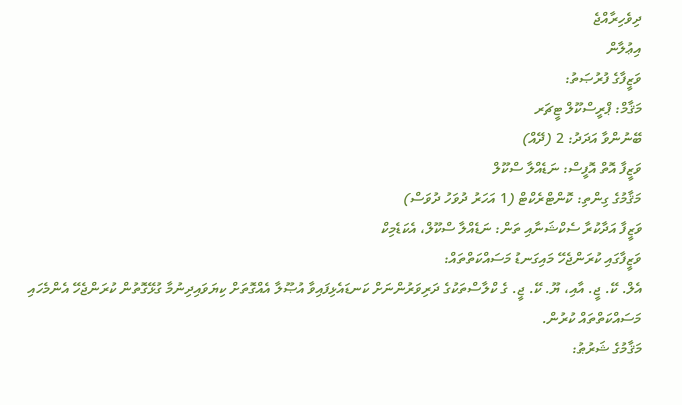ދިވެހިރާއްޖެ
އިޢުލާން
ވަޒީފާގެ ފުރުޞަތު:
މަޤާމް: ޕްރީސްކޫލް ޓީޗަރ
ބޭނުންވާ އަދަދު: 2 (ދޭއް)
ވަޒީފާ އޮތް އޮފީސް: ނަޑެއްލާ ސްކޫލް
މަޤާމުގެ ގިންތި: ކޮންޓްރެކްޓް (1 އަހަރު ދުވަހު ދުވަސް)
ވަޒީފާ އަދާކުރާ ސެކްޝަނާއި ތަން: ނަޑެއްލާ ސްކޫލް، އެކަޑެމިކް
ވަޒީފާގައި ކުރަންޖެހޭ މައިގަނޑު މަސައްކަތްތައް:
އެލް. ކޭ. ޖީ. އާއި، ޔޫ. ކޭ. ޖީ. ގެ ކްލާސްތަކުގެ ދަރިވަރުންނަށް ކަނޑައެޅިފައިވާ އުޞޫލާ އެއްގޮތަށް ކިޔަވައިދިނުމާ ގުޅޭގޮތުން ކުރަންޖެހޭ އެންމެހައި މަސައްކަތްތައް ކުރުން.
މަޤާމުގެ ޝަރުޠު: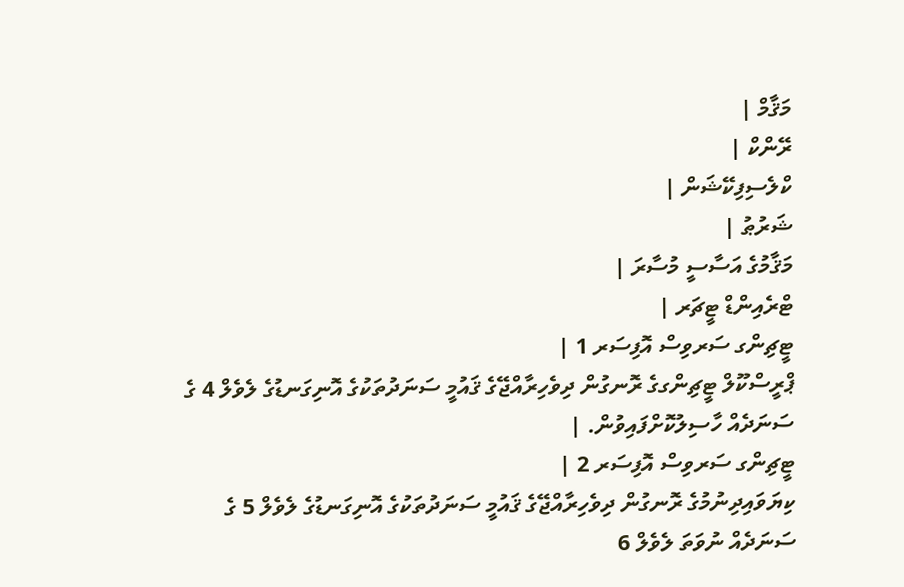މަޤާމް |
ރޭންކް |
ކްލެސިފިކޭޝަން |
ޝަރުޠު |
މަޤާމުގެ އަސާސީ މުސާރަ |
ޓްރެއިންޑް ޓީޗަރ |
ޓީޗިންގ ސަރވިސް އޮފިސަރ 1 |
ޕްރީސްކޫލް ޓީޗިންގގެ ރޮނގުން ދިވެހިރާއްޖޭގެ ޤައުމީ ސަނަދުތަކުގެ އޮނިގަނޑުގެ ލެވެލް 4 ގެ ސަނަދެއް ހާސިލުކޮށްފައިވުން. |
ޓީޗިންގ ސަރވިސް އޮފިސަރ 2 |
ކިޔަވައިދިނުމުގެ ރޮނގުން ދިވެހިރާއްޖޭގެ ޤައުމީ ސަނަދުތަކުގެ އޮނިގަނޑުގެ ލެވެލް 5 ގެ ސަނަދެއް ނުވަތަ ލެވެލް 6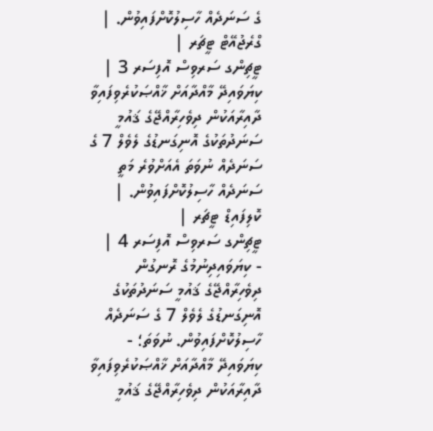ގެ ސަނަދެއް ހާސިލުކޮށްފައިވުން. |
ގްރެޖުއޭޓް ޓީޗަރ |
ޓީޗިންގ ސަރވިސް އޮފިސަރ 3 |
ކިޔަވައިދޭ މާއްދާއަށް ޚާއްޞަކުރެވިފައިވާ ދާއިރާއަކުން ދިވެހިރާއްޖޭގެ ޤައުމީ ސަނަދުތަކުގެ އޮނިގަނޑުގެ ލެވެލް 7 ގެ ސަނަދެއް ނުވަތަ އެއަށްވުރެ މަތީ ސަނަދެއް ހާސިލުކޮށްފައިވުން. |
ކޮލިފައިޑް ޓީޗަރ |
ޓީޗިންގ ސަރވިސް އޮފިސަރ 4 |
- ކިޔަވައިދިނުމުގެ ރޮނގުން ދިވެހިރާއްޖޭގެ ޤައުމީ ސަނަދުތަކުގެ އޮނިގަނޑުގެ ލެވެލް 7 ގެ ސަނަދެއް ހާސިލުކޮށްފައިވުން. ނުވަތަ؛ - ކިޔަވައިދޭ މާއްދާއަށް ޚާއްޞަކުރެވިފައިވާ ދާއިރާއަކުން ދިވެހިރާއްޖޭގެ ޤައުމީ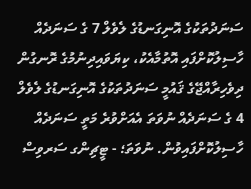ސަނަދުތަކުގެ އޮނިގަނޑުގެ ލެވެލް 7 ގެ ސަނަދެއް ހާސިލުކޮށްފައި އޮތުމާއެކު، ކިޔަވައިދިނުމުގެ ރޮނގުން ދިވެހިރާއްޖޭގެ ޤައުމީ ސަނަދުތަކުގެ އޮނިގަނޑުގެ ލެވެލް 4 ގެ ސަނަދެއް ނުވަތަ އެއަށްވުރެ މަތީ ސަނަދެއް ހާސިލުކޮށްފައިވުން. ނުވަތަ؛ - ޓީޗިންގ ސަރވިސް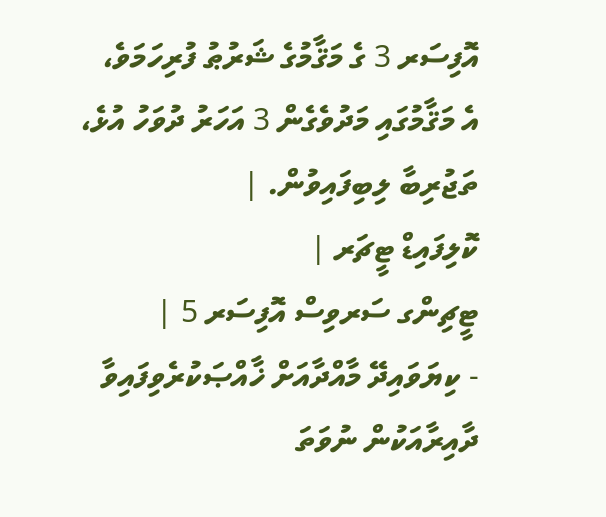އޮފިސަރ 3 ގެ މަޤާމުގެ ޝަރުޠު ފުރިހަމަވެ، އެ މަޤާމުގައި މަދުވެގެން 3 އަހަރު ދުވަހު އުޅެ، ތަޖުރިބާ ލިބިފައިވުން. |
ކޮލިފައިޑް ޓީޗަރ |
ޓީޗިންގ ސަރވިސް އޮފިސަރ 5 |
- ކިޔަވައިދޭ މާއްދާއަށް ޚާއްޞަކުރެވިފައިވާ ދާއިރާއަކުން ނުވަތަ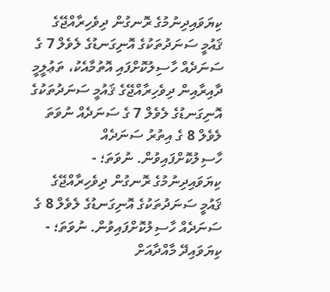ކިޔަވައިދިނުމުގެ ރޮނގުން ދިވެހިރާއްޖޭގެ ޤައުމީ ސަނަދުތަކުގެ އޮނިގަނޑުގެ ލެވެލް 7 ގެ ސަނަދެއް ހާސިލުކޮށްފައި އޮތުމާއެކު، ތަޢުލީމީ ދާއިރާއިން ދިވެހިރާއްޖޭގެ ޤައުމީ ސަނަދުތަކުގެ އޮނިގަނޑުގެ ލެވެލް 7 ގެ ސަނަދެއް ނުވަތަ ލެވެލް 8 ގެ އިތުރު ސަނަދެއް ހާސިލުކޮށްފައިވުން. ނުވަތަ؛ - ކިޔަވައިދިނުމުގެ ރޮނގުން ދިވެހިރާއްޖޭގެ ޤައުމީ ސަނަދުތަކުގެ އޮނިގަނޑުގެ ލެވެލް 8 ގެ ސަނަދެއް ހާސިލުކޮށްފައިވުން. ނުވަތަ؛ - ކިޔަވައިދޭ މާއްދާއަށް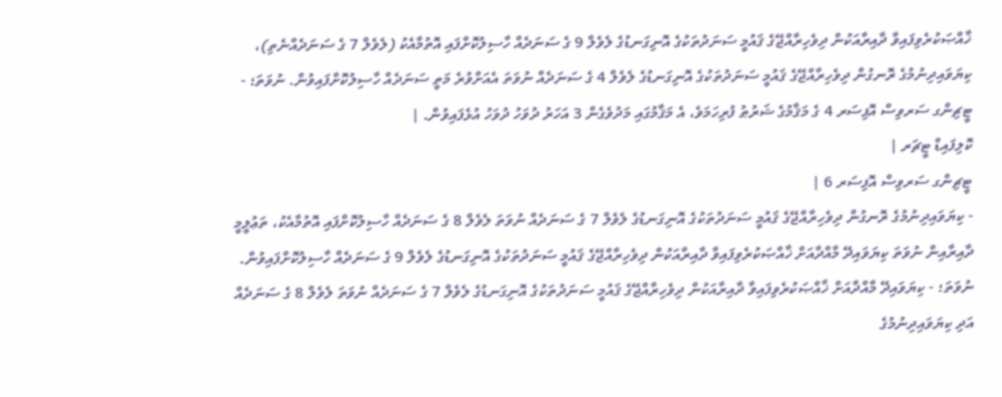ޚާއްޞަކުރެވިފައިވާ ދާއިރާއަކުން ދިވެހިރާއްޖޭގެ ޤައުމީ ސަނަދުތަކުގެ އޮނިގަނޑުގެ ލެވެލް 9 ގެ ސަނަދެއް ހާސިލުކޮށްފައި އޮތުމާއެކު (ލެވެލް 7 ގެ ސަނަދެއްނެތި)، ކިޔަވައިދިނުމުގެ ރޮނގުން ދިވެހިރާއްޖޭގެ ޤައުމީ ސަނަދުތަކުގެ އޮނިގަނޑުގެ ލެވެލް 4 ގެ ސަނަދެއް ނުވަތަ އެއަށްވުރެ މަތީ ސަނަދެއް ހާސިލުކޮށްފައިވުން. ނުވަތަ؛ - ޓީޗިންގ ސަރވިސް އޮފިސަރ 4 ގެ މަޤާމުގެ ޝަރުޠު ފުރިހަމަވެ، އެ މަޤާމުގައި މަދުވެގެން 3 އަހަރު ދުވަހު ދުވަހު އުޅެފައިވުން. |
ކޮލިފައިޑް ޓީޗަރ |
ޓީޗިންގ ސަރވިސް އޮފިސަރ 6 |
- ކިޔަވައިދިނުމުގެ ރޮނގުން ދިވެހިރާއްޖޭގެ ޤައުމީ ސަނަދުތަކުގެ އޮނިގަނޑުގެ ލެވެލް 7 ގެ ސަނަދެއް ނުވަތަ ލެވެލް 8 ގެ ސަނަދެއް ހާސިލުކޮށްފައި އޮތުމާއެކު، ތަޢުލީމީ ދާއިރާއިން ނުވަތަ ކިޔަވައިދޭ މާއްދާއަށް ޚާއްޞަކުރެވިފައިވާ ދާއިރާއަކުން ދިވެހިރާއްޖޭގެ ޤައުމީ ސަނަދުތަކުގެ އޮނިގަނޑުގެ ލެވެލް 9 ގެ ސަނަދެއް ހާސިލުކޮށްފައިވުން. ނުވަތަ؛ - ކިޔަވައިދޭ މާއްދާއަށް ޚާއްޞަކުރެވިފައިވާ ދާއިރާއަކުން ދިވެހިރާއްޖޭގެ ޤައުމީ ސަނަދުތަކުގެ އޮނިގަނޑުގެ ލެވެލް 7 ގެ ސަނަދެއް ނުވަތަ ލެވެލް 8 ގެ ސަނަދެއް އަދި ކިޔަވައިދިނުމުގެ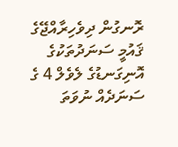ރޮނގުން ދިވެހިރާއްޖޭގެ ޤައުމީ ސަނަދުތަކުގެ އޮނިގަނޑުގެ ލެވެލް 4 ގެ ސަނަދެއް ނުވަތަ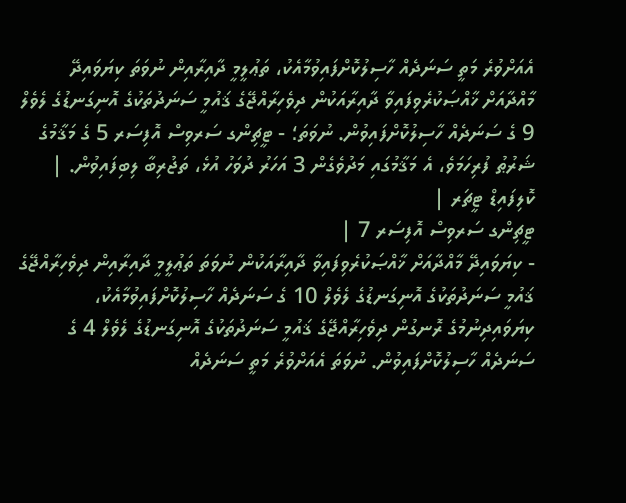އެއަށްވުރެ މަތީ ސަނަދެއް ހާސިލުކޮށްފައިވުމާއެކު، ތަޢުލީމީ ދާއިރާއިން ނުވަތަ ކިޔަވައިދޭ މާއްދާއަށް ޚާއްޞަކުރެވިފައިވާ ދާއިރާއަކުން ދިވެހިރާއްޖޭގެ ޤައުމީ ސަނަދުތަކުގެ އޮނިގަނޑުގެ ލެވެލް 9 ގެ ސަނަދެއް ހާސިލުކޮށްފައިވުން. ނުވަތަ؛ - ޓީޗިންގ ސަރވިސް އޮފިސަރ 5 ގެ މަޤާމުގެ ޝަރުޠު ފުރިހަމަވެ، އެ މަޤާމުގައި މަދުވެގެން 3 އަހަރު ދުވަހު އުޅެ، ތަޖުރިބާ ލިބިފައިވުން. |
ކޮލިފައިޑް ޓީޗަރ |
ޓީޗިންގ ސަރވިސް އޮފިސަރ 7 |
- ކިޔަވައިދޭ މާއްދާއަށް ޚާއްޞަކުރެވިފައިވާ ދާއިރާއަކުން ނުވަތަ ތަޢުލީމީ ދާއިރާއިން ދިވެހިރާއްޖޭގެ ޤައުމީ ސަނަދުތަކުގެ އޮނިގަނޑުގެ ލެވެލް 10 ގެ ސަނަދެއް ހާސިލުކޮށްފައިވުމާއެކު، ކިޔަވައިދިނުމުގެ ރޮނގުން ދިވެހިރާއްޖޭގެ ޤައުމީ ސަނަދުތަކުގެ އޮނިގަނޑުގެ ލެވެލް 4 ގެ ސަނަދެއް ހާސިލުކޮށްފައިވުން. ނުވަތަ އެއަށްވުރެ މަތީ ސަނަދެއް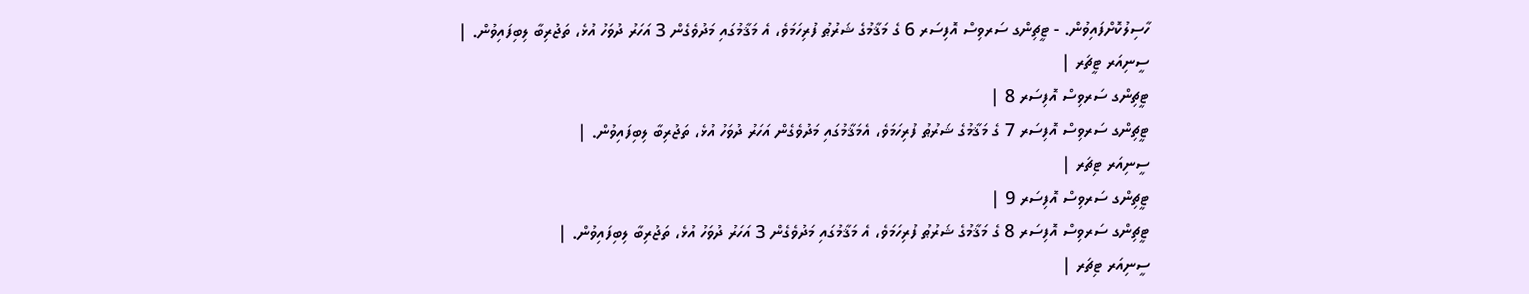ހާސިލުކޮށްފައިވުން. - ޓީޗިންގ ސަރވިސް އޮފިސަރ 6 ގެ މަޤާމުގެ ޝަރުޠު ފުރިހަމަވެ، އެ މަޤާމުގައި މަދުވެގެން 3 އަހަރު ދުވަހު އުޅެ، ތަޖުރިބާ ލިބިފައިވުން. |
ސީނިއަރ ޓީޗަރ |
ޓީޗިންގ ސަރވިސް އޮފިސަރ 8 |
ޓީޗިންގ ސަރވިސް އޮފިސަރ 7 ގެ މަޤާމުގެ ޝަރުޠު ފުރިހަމަވެ، އެމަޤާމުގައި މަދުވެގެން އަހަރު ދުވަހު އުޅެ، ތަޖުރިބާ ލިބިފައިވުން. |
ސީނިއަރ ޓިޗަރ |
ޓީޗިންގ ސަރވިސް އޮފިސަރ 9 |
ޓީޗިންގ ސަރވިސް އޮފިސަރ 8 ގެ މަޤާމުގެ ޝަރުޠު ފުރިހަމަވެ، އެ މަޤާމުގައި މަދުވެގެން 3 އަހަރު ދުވަހު އުޅެ، ތަޖުރިބާ ލިބިފައިވުން. |
ސީނިއަރ ޓިޗަރ |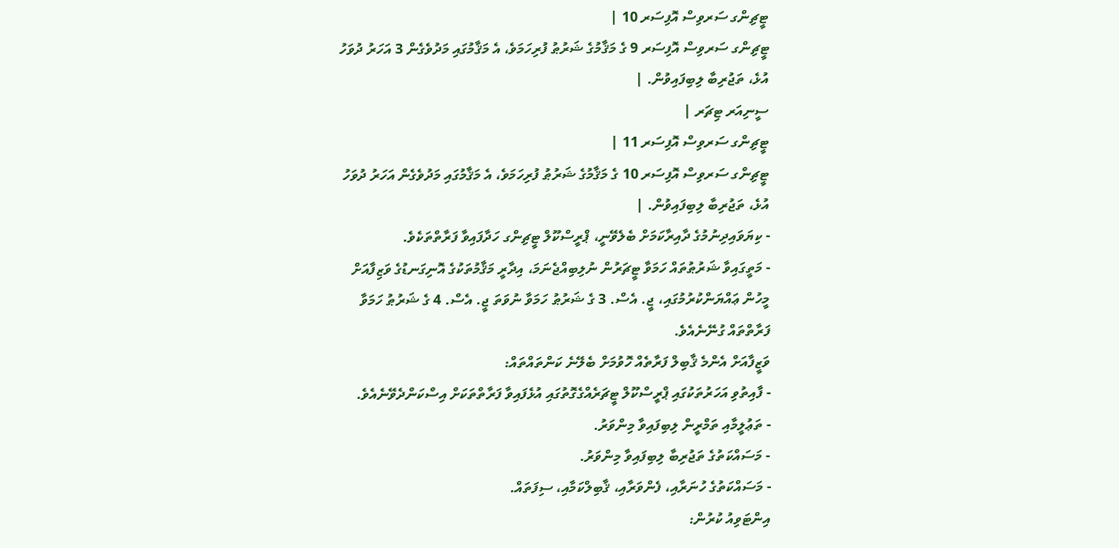ޓީޗިންގ ސަރވިސް އޮފިސަރ 10 |
ޓީޗިންގ ސަރވިސް އޮފިސަރ 9 ގެ މަޤާމުގެ ޝަރުޠު ފުރިހަމަވެ، އެ މަޤާމުގައި މަދުވެގެން 3 އަހަރު ދުވަހު އުޅެ، ތަޖުރިބާ ލިބިފައިވުން. |
ސީނިއަރ ޓިޗަރ |
ޓީޗިންގ ސަރވިސް އޮފިސަރ 11 |
ޓީޗިންގ ސަރވިސް އޮފިސަރ 10 ގެ މަޤާމުގެ ޝަރުޠު ފުރިހަމަވެ، އެ މަޤާމުގައި މަދުވެގެން އަހަރު ދުވަހު އުޅެ، ތަޖުރިބާ ލިބިފައިވުން. |
- ކިޔަވައިދިނުމުގެ ދާއިރާކަމަށް ބެލެވޭނީ، ޕްރީސްކޫލް ޓީޗިންގ ހަދާފައިވާ ފަރާތްތަކެވެ.
- މަތީގައިވާ ޝަރުޠުތައް ހަމަވާ ޓީޗަރުން ނުލިބިއްޖެނަމަ، އިދާރީ މަޤާމުތަކުގެ އޮނިގަނޑުގެ ވަޒިފާއަށް މީހުން ޢައްޔަންކުރުމުގައި، ޖީ. އެސް. 3 ގެ ޝަރުޠު ހަމަވާ ނުވަތަ ޖީ. އެސް. 4 ގެ ޝަރުޠު ހަމަވާ ފަރާތްތައް ގުނޭނެއެވެ.
ވަޒީފާއަށް އެންމެ ޤާބިލް ފަރާތެއް ހޮވުމަށް ބެލޭނެ ކަންތައްތައް:
- ފާއިތުވި އަހަރުތަކުގައި ޕްރީސްކޫލް ޓީޗަރެއްގެގޮތުގައި އުޅެފައިވާ ފަރާތްތަކަށް އިސްކަންދެވޭނެއެވެ.
- ތަޢުލީމާއި ތަމްރީން ލިބިފައިވާ މިންވަރު.
- މަސައްކަތުގެ ތަޖުރިބާ ލިބިފައިވާ މިންވަރު.
- މަސައްކަތުގެ ހުނަރާއި، ފެންވަރާއި، ޤާބިލްކަމާއި، ސިފަތައް.
އިންޓަވިއު ކުރުން: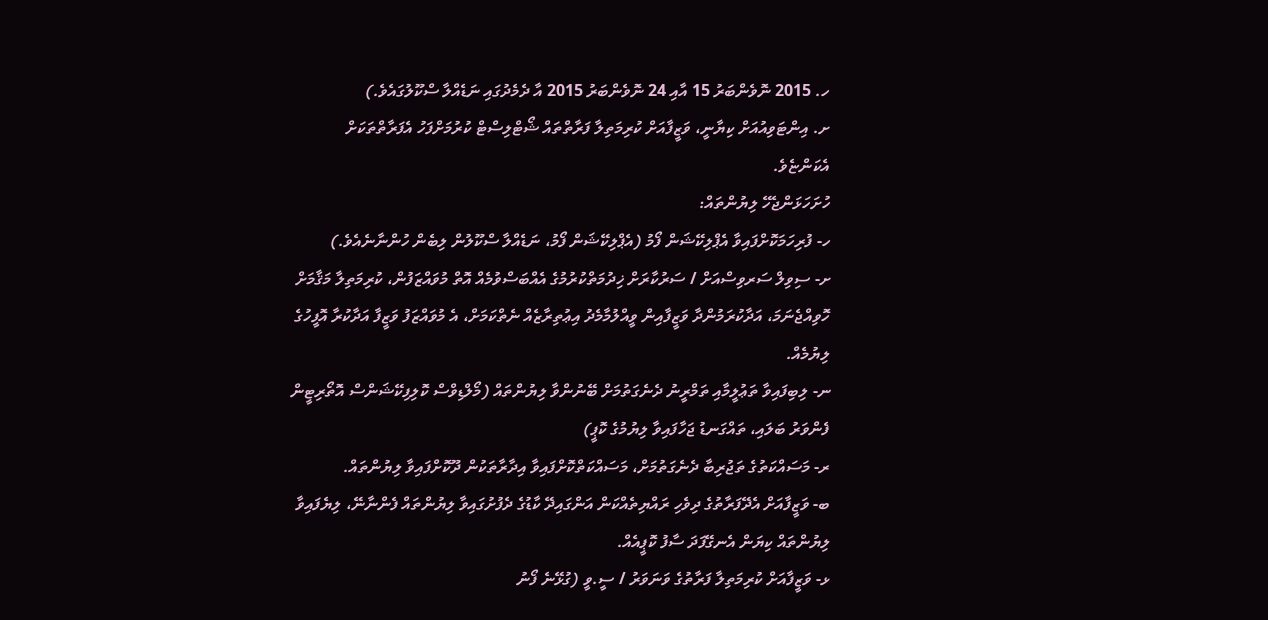ހ. 2015 ނޮވެންބަރު 15 އާއި 24 ނޮވެންބަރު 2015 އާ ދެމެދުގައި ނަޑެއްލާ ސްކޫލުގައެވެ.)
ށ. އިންޓަވިއުއަށް ކިޔާނީ، ވަޒީފާއަށް ކުރިމަތިލާ ފަރާތްތައް ޝޯޓްލިސްޓް ކުރުމަށްފަހު އެފަރާތްތަކަށް އެކަންޏެވެ.
ހުށަހަޅަންޖެހޭ ލިޔުންތައް:
ހ- ފުރިހަމަކޮށްފައިވާ އެޕްލިކޭޝަން ފޯމު (އެޕްލިކޭޝަން ފޯމު، ނަޑެއްލާ ސްކޫލުން ލިބެން ހުންނާނެއެވެ.)
ށ- ސިވިލް ސަރވިސްއަށް / ސަރުކާރަށް ޚިދުމަތްކުރުމުގެ އެއްބަސްވުމެއް އޮތް މުވައްޒަފުން، ކުރިމަތިލާ މަޤާމަށް ހޮވިއްޖެނަމަ، އަދާކުރަމުންދާ ވަޒީފާއިން ވީއްލުމާމެދު އިޢުތިރާޒެއް ނެތްކަމަށް، އެ މުވައްޒަފު ވަޒީފާ އަދާކުރާ އޮފީހުގެ ލިޔުމެއް.
ނ- ލިބިފައިވާ ތަޢުލީމާއި ތަމްރީނު ދެނެގަތުމަށް ބޭނުންވާ ލިޔުންތައް (މޯލްޑިވްސް ކޮލިފިކޭޝަންސް އޮތޯރިޓީން ފެންވަރު ބަލައި، ތައްގަނޑު ޖަހާފައިވާ ލިޔުމުގެ ކޮޕީ)
ރ- މަސައްކަތުގެ ތަޖުރިބާ ދެނެގަތުމަށް، މަސައްކަތްކޮށްފައިވާ އިދާރާތަކުން ދޫކޮށްފައިވާ ލިޔުންތައް.
ބ- ވަޒީފާއަށް އެދޭފަރާތުގެ ދިވެހި ރައްޔިތެއްކަން އަންގައިދޭ ކާޑުގެ ދެފުށުގައިވާ ލިޔުންތައް ފެންނާނޭ، ލިޔެފައިވާ ލިޔުންތައް ކިޔަން އެނގޭފަދަ ސާފު ކޮޕީއެއް.
ޅ- ވަޒީފާއަށް ކުރިމަތިލާ ފަރާތުގެ ވަނަވަރު / ސީ.ވީ (ގުޅޭނެ ފޯނު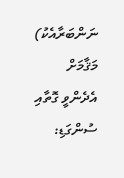ނަންބަރާއެކު)
މަޤާމަށް އެދެންވީ ގޮތާއި ސުންގަޑި: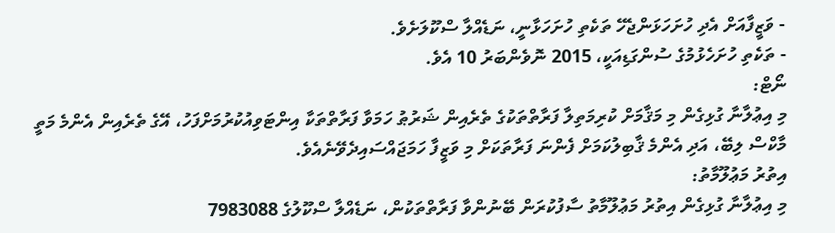- ވަޒީފާއަށް އެދި ހުށަހަޅަންޖެހޭ ތަކެތި ހުށަހަޅާނީ، ނަޑެއްލާ ސްކޫލަށެވެ.
- ތަކެތި ހުށަހެޅުމުގެ ސުންގަޑިއަކީ، 2015 ނޮވެންބަރު 10 އެވެ.
ނޯޓް:
މި އިޢުލާނާ ގުޅިގެން މި މަޤާމަށް ކުރިމަތިލާ ފަރާތްތަކުގެ ތެރެއިން ޝަރުޠު ހަމަވާ ފަރާތްތަކާ އިންޓަވިއުކުރުމަށްފަހު، އޭގެ ތެރެއިން އެންމެ މަތީ މާކްސް ލިބޭ، އަދި އެންމެ ޤާބިލުކަމަށް ފެންނަ ފަރާތަކަށް މި ވަޒީފާ ހަމަޖައްސައިދެވޭނެއެވެ.
އިތުރު މަޢުލޫމާތު:
މި އިޢުލާނާ ގުޅިގެން އިތުރު މަޢުލޫމާތު ސާފުކުރަން ބޭނުންވާ ފަރާތްތަކުން، ނަޑެއްލާ ސްކޫލުގެ 7983088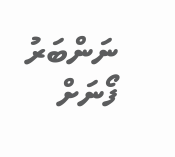ނަންބަރު ފޯނަށް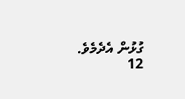ގުޅުން އެދެމެވެ.
12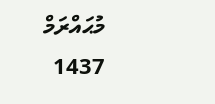މުޙައްރަމް 1437